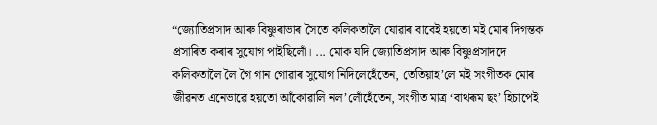“জ্যোতিপ্ৰসাদ আৰু বিষ্ণুৰাভাৰ সৈতে কলিকতালৈ যোৱাৰ বাবেই হয়তো মই মোৰ দিগন্তক প্ৰসাৰিত কৰাৰ সুযোগ পাইছিলোঁ। ... মোক যদি জ্যোতিপ্ৰসাদ আৰু বিষ্ণুপ্ৰসাদদে কলিকতালৈ লৈ গৈ গান গোৱাৰ সুযোগ নিদিলেহেঁতেন, তেতিয়াহ’লে মই সংগীতক মোৰ জীৱনত এনেভাৱে হয়তো আঁকোৱালি নল’লোঁহেঁতেন, সংগীত মাত্ৰ ‘বাথৰূম ছং’ হিচাপেই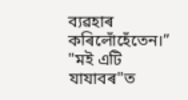ব্যৱহাৰ কৰিলোঁহেঁতেন।”
"মই এটি যাযাবৰ"ত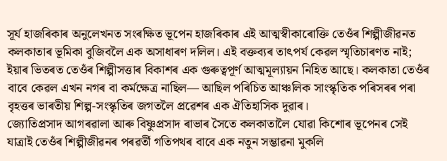সূৰ্য হাজৰিকাৰ অনুলেখনত সংৰক্ষিত ভূপেন হাজৰিকাৰ এই আত্মস্বীকাৰোক্তি তেওঁৰ শিল্পীজীৱনত কলকাতাৰ ভূমিকা বুজিবলৈ এক অসাধাৰণ দলিল। এই বক্তব্যৰ তাৎপৰ্য কেৱল স্মৃতিচাৰণত নাই; ইয়াৰ ভিতৰত তেওঁৰ শিল্পীসত্তাৰ বিকাশৰ এক গুৰুত্বপূৰ্ণ আত্মমূল্যায়ন নিহিত আছে। কলকাতা তেওঁৰ বাবে কেৱল এখন নগৰ বা কৰ্মক্ষেত্ৰ নাছিল— আছিল পৰিচিত আঞ্চলিক সাংস্কৃতিক পৰিসৰৰ পৰা বৃহত্তৰ ভাৰতীয় শিল্প-সংস্কৃতিৰ জগতলৈ প্ৰৱেশৰ এক ঐতিহাসিক দুৱাৰ।
জ্যোতিপ্ৰসাদ আগৰৱালা আৰু বিষ্ণুপ্ৰসাদ ৰাভাৰ সৈতে কলকাতালৈ যোৱা কিশোৰ ভূপেনৰ সেই যাত্ৰাই তেওঁৰ শিল্পীজীৱনৰ পৰৱৰ্তী গতিপথৰ বাবে এক নতুন সম্ভাৱনা মুকলি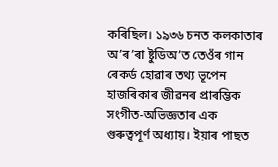কৰিছিল। ১৯৩৬ চনত কলকাতাৰ অ’ৰ’ৰা ষ্টুডিঅ’ত তেওঁৰ গান ৰেকৰ্ড হোৱাৰ তথ্য ভূপেন হাজৰিকাৰ জীৱনৰ প্ৰাৰম্ভিক সংগীত-অভিজ্ঞতাৰ এক গুৰুত্বপূৰ্ণ অধ্যায়। ইয়াৰ পাছত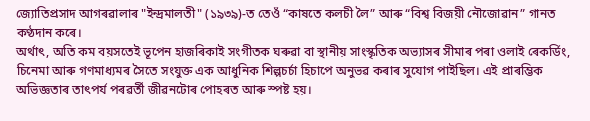জ্যোতিপ্ৰসাদ আগৰৱালাৰ "ইন্দ্ৰমালতী" (১৯৩৯)-ত তেওঁ “কাষতে কলচী লৈ” আৰু “বিশ্ব বিজয়ী নৌজোৱান” গানত কণ্ঠদান কৰে।
অৰ্থাৎ, অতি কম বয়সতেই ভূপেন হাজৰিকাই সংগীতক ঘৰুৱা বা স্থানীয় সাংস্কৃতিক অভ্যাসৰ সীমাৰ পৰা ওলাই ৰেকৰ্ডিং, চিনেমা আৰু গণমাধ্যমৰ সৈতে সংযুক্ত এক আধুনিক শিল্পচৰ্চা হিচাপে অনুভৱ কৰাৰ সুযোগ পাইছিল। এই প্ৰাৰম্ভিক অভিজ্ঞতাৰ তাৎপৰ্য পৰৱৰ্তী জীৱনটোৰ পোহৰত আৰু স্পষ্ট হয়।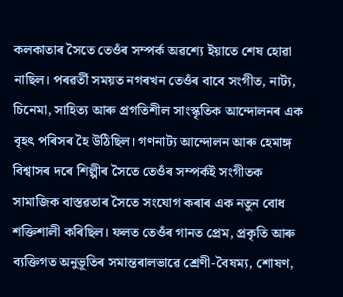কলকাতাৰ সৈতে তেওঁৰ সম্পৰ্ক অৱশ্যে ইয়াতে শেষ হোৱা নাছিল। পৰৱৰ্তী সময়ত নগৰখন তেওঁৰ বাবে সংগীত, নাট্য, চিনেমা, সাহিত্য আৰু প্ৰগতিশীল সাংস্কৃতিক আন্দোলনৰ এক বৃহৎ পৰিসৰ হৈ উঠিছিল। গণনাট্য আন্দোলন আৰু হেমাঙ্গ বিশ্বাসৰ দৰে শিল্পীৰ সৈতে তেওঁৰ সম্পৰ্কই সংগীতক সামাজিক বাস্তৱতাৰ সৈতে সংযোগ কৰাৰ এক নতুন বোধ শক্তিশালী কৰিছিল। ফলত তেওঁৰ গানত প্ৰেম, প্ৰকৃতি আৰু ব্যক্তিগত অনুভূতিৰ সমান্তৰালভাৱে শ্ৰেণী-বৈষম্য, শোষণ,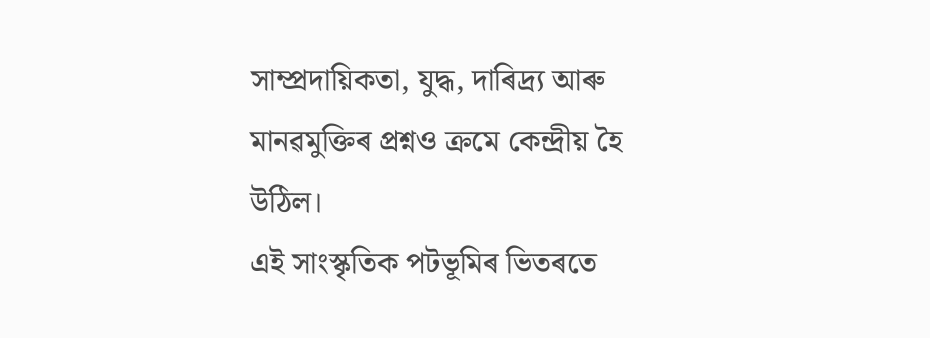সাম্প্ৰদায়িকতা, যুদ্ধ, দাৰিদ্ৰ্য আৰু মানৱমুক্তিৰ প্ৰশ্নও ক্ৰমে কেন্দ্ৰীয় হৈ উঠিল।
এই সাংস্কৃতিক পটভূমিৰ ভিতৰতে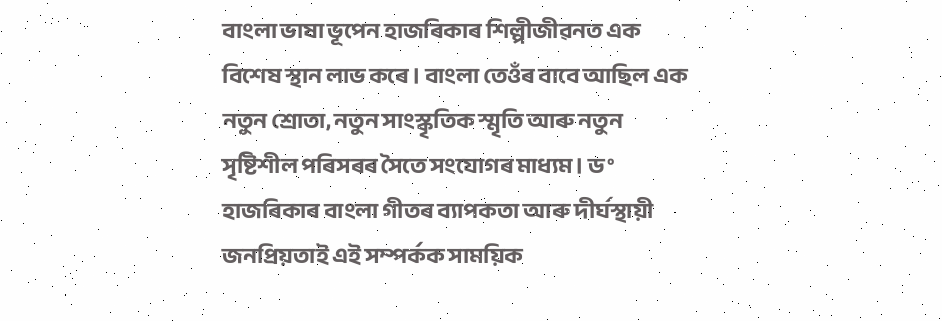বাংলা ভাষা ভূপেন হাজৰিকাৰ শিল্পীজীৱনত এক বিশেষ স্থান লাভ কৰে। বাংলা তেওঁৰ বাবে আছিল এক নতুন শ্ৰোতা, নতুন সাংস্কৃতিক স্মৃতি আৰু নতুন সৃষ্টিশীল পৰিসৰৰ সৈতে সংযোগৰ মাধ্যম। ড° হাজৰিকাৰ বাংলা গীতৰ ব্যাপকতা আৰু দীৰ্ঘস্থায়ী জনপ্ৰিয়তাই এই সম্পৰ্কক সাময়িক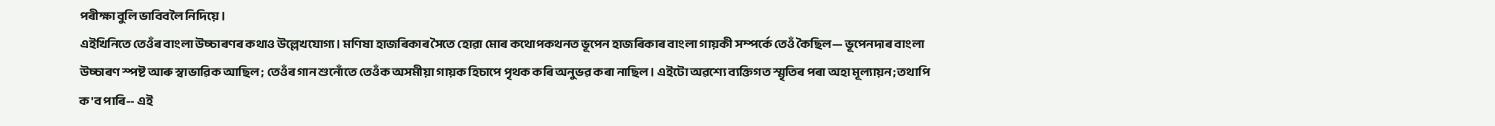পৰীক্ষা বুলি ভাবিবলৈ নিদিয়ে।
এইখিনিতে তেওঁৰ বাংলা উচ্চাৰণৰ কথাও উল্লেখযোগ্য। মণিষা হাজৰিকাৰ সৈতে হোৱা মোৰ কথোপকথনত ভূপেন হাজৰিকাৰ বাংলা গায়কী সম্পৰ্কে তেওঁ কৈছিল— ভূপেনদাৰ বাংলা উচ্চাৰণ স্পষ্ট আৰু স্বাভাৱিক আছিল; তেওঁৰ গান শুনোঁতে তেওঁক অসমীয়া গায়ক হিচাপে পৃথক কৰি অনুভৱ কৰা নাছিল। এইটো অৱশ্যে ব্যক্তিগত স্মৃতিৰ পৰা অহা মূল্যায়ন; তথাপি ক'ব পাৰি-- এই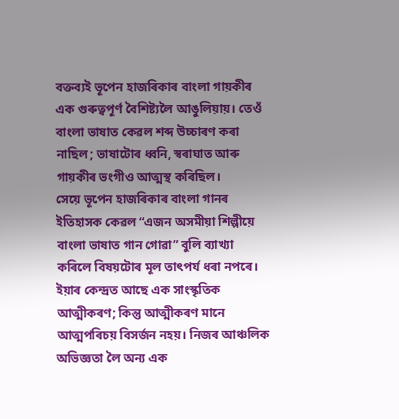বক্তব্যই ভূপেন হাজৰিকাৰ বাংলা গায়কীৰ এক গুৰুত্বপূৰ্ণ বৈশিষ্ট্যলৈ আঙুলিয়ায়। তেওঁ বাংলা ভাষাত কেৱল শব্দ উচ্চাৰণ কৰা নাছিল; ভাষাটোৰ ধ্বনি, স্বৰাঘাত আৰু গায়কীৰ ভংগীও আত্মস্থ কৰিছিল।
সেয়ে ভূপেন হাজৰিকাৰ বাংলা গানৰ ইতিহাসক কেৱল “এজন অসমীয়া শিল্পীয়ে বাংলা ভাষাত গান গোৱা” বুলি ব্যাখ্যা কৰিলে বিষয়টোৰ মূল তাৎপৰ্য ধৰা নপৰে। ইয়াৰ কেন্দ্ৰত আছে এক সাংস্কৃতিক আত্মীকৰণ; কিন্তু আত্মীকৰণ মানে আত্মপৰিচয় বিসৰ্জন নহয়। নিজৰ আঞ্চলিক অভিজ্ঞতা লৈ অন্য এক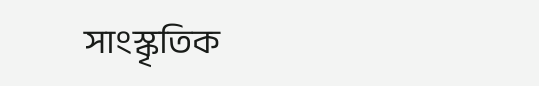সাংস্কৃতিক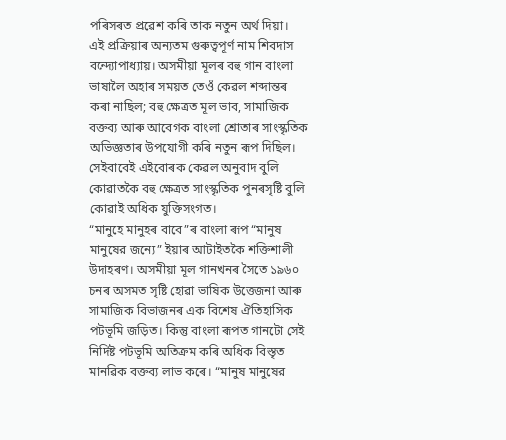পৰিসৰত প্ৰৱেশ কৰি তাক নতুন অৰ্থ দিয়া।
এই প্ৰক্ৰিয়াৰ অন্যতম গুৰুত্বপূৰ্ণ নাম শিবদাস বন্দ্যোপাধ্যায়। অসমীয়া মূলৰ বহু গান বাংলা ভাষালৈ অহাৰ সময়ত তেওঁ কেৱল শব্দান্তৰ কৰা নাছিল; বহু ক্ষেত্ৰত মূল ভাব, সামাজিক বক্তব্য আৰু আবেগক বাংলা শ্ৰোতাৰ সাংস্কৃতিক অভিজ্ঞতাৰ উপযোগী কৰি নতুন ৰূপ দিছিল। সেইবাবেই এইবোৰক কেৱল অনুবাদ বুলি কোৱাতকৈ বহু ক্ষেত্ৰত সাংস্কৃতিক পুনৰসৃষ্টি বুলি কোৱাই অধিক যুক্তিসংগত।
“মানুহে মানুহৰ বাবে”ৰ বাংলা ৰূপ “মানুষ মানুষের জন্যে” ইয়াৰ আটাইতকৈ শক্তিশালী উদাহৰণ। অসমীয়া মূল গানখনৰ সৈতে ১৯৬০ চনৰ অসমত সৃষ্টি হোৱা ভাষিক উত্তেজনা আৰু সামাজিক বিভাজনৰ এক বিশেষ ঐতিহাসিক পটভূমি জড়িত। কিন্তু বাংলা ৰূপত গানটো সেই নিৰ্দিষ্ট পটভূমি অতিক্ৰম কৰি অধিক বিস্তৃত মানৱিক বক্তব্য লাভ কৰে। “মানুষ মানুষের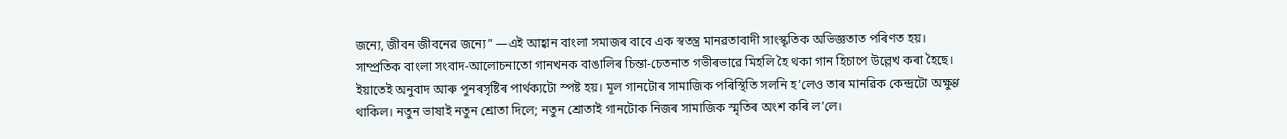জন্যে, জীবন জীবনের জন্যে” —এই আহ্বান বাংলা সমাজৰ বাবে এক স্বতন্ত্ৰ মানৱতাবাদী সাংস্কৃতিক অভিজ্ঞতাত পৰিণত হয়। সাম্প্ৰতিক বাংলা সংবাদ-আলোচনাতো গানখনক বাঙালিৰ চিন্তা-চেতনাত গভীৰভাৱে মিহলি হৈ থকা গান হিচাপে উল্লেখ কৰা হৈছে।
ইয়াতেই অনুবাদ আৰু পুনৰসৃষ্টিৰ পাৰ্থক্যটো স্পষ্ট হয়। মূল গানটোৰ সামাজিক পৰিস্থিতি সলনি হ’লেও তাৰ মানৱিক কেন্দ্ৰটো অক্ষুণ্ণ থাকিল। নতুন ভাষাই নতুন শ্ৰোতা দিলে; নতুন শ্ৰোতাই গানটোক নিজৰ সামাজিক স্মৃতিৰ অংশ কৰি ল’লে।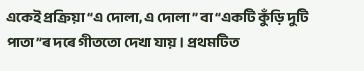একেই প্ৰক্ৰিয়া “এ দোলা, এ দোলা” বা “একটি কুঁড়ি দুটি পাতা”ৰ দৰে গীততো দেখা যায়। প্ৰথমটিত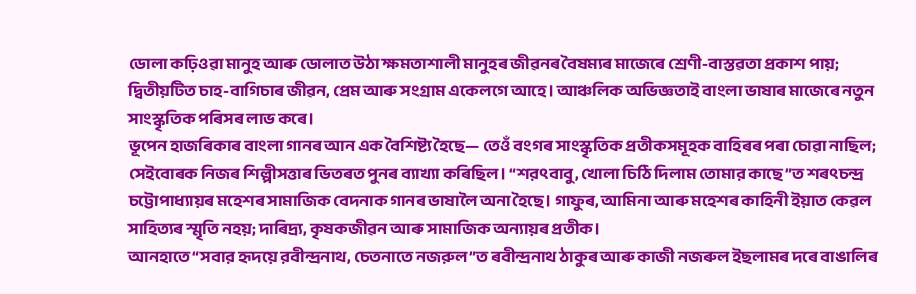ডোলা কঢ়িওৱা মানুহ আৰু ডোলাত উঠা ক্ষমতাশালী মানুহৰ জীৱনৰ বৈষম্যৰ মাজেৰে শ্ৰেণী-বাস্তৱতা প্ৰকাশ পায়; দ্বিতীয়টিত চাহ-বাগিচাৰ জীৱন, প্ৰেম আৰু সংগ্ৰাম একেলগে আহে। আঞ্চলিক অভিজ্ঞতাই বাংলা ভাষাৰ মাজেৰে নতুন সাংস্কৃতিক পৰিসৰ লাভ কৰে।
ভূপেন হাজৰিকাৰ বাংলা গানৰ আন এক বৈশিষ্ট্য হৈছে— তেওঁ বংগৰ সাংস্কৃতিক প্ৰতীকসমূহক বাহিৰৰ পৰা চোৱা নাছিল; সেইবোৰক নিজৰ শিল্পীসত্তাৰ ভিতৰত পুনৰ ব্যাখ্যা কৰিছিল। “শরৎবাবু, খোলা চিঠি দিলাম তোমার কাছে”ত শৰৎচন্দ্ৰ চট্টোপাধ্যায়ৰ মহেশৰ সামাজিক বেদনাক গানৰ ভাষালৈ অনা হৈছে। গাফুৰ, আমিনা আৰু মহেশৰ কাহিনী ইয়াত কেৱল সাহিত্যৰ স্মৃতি নহয়; দাৰিদ্ৰ্য, কৃষকজীৱন আৰু সামাজিক অন্যায়ৰ প্ৰতীক।
আনহাতে “সবার হৃদয়ে রবীন্দ্রনাথ, চেতনাতে নজরুল”ত ৰবীন্দ্ৰনাথ ঠাকুৰ আৰু কাজী নজৰুল ইছলামৰ দৰে বাঙালিৰ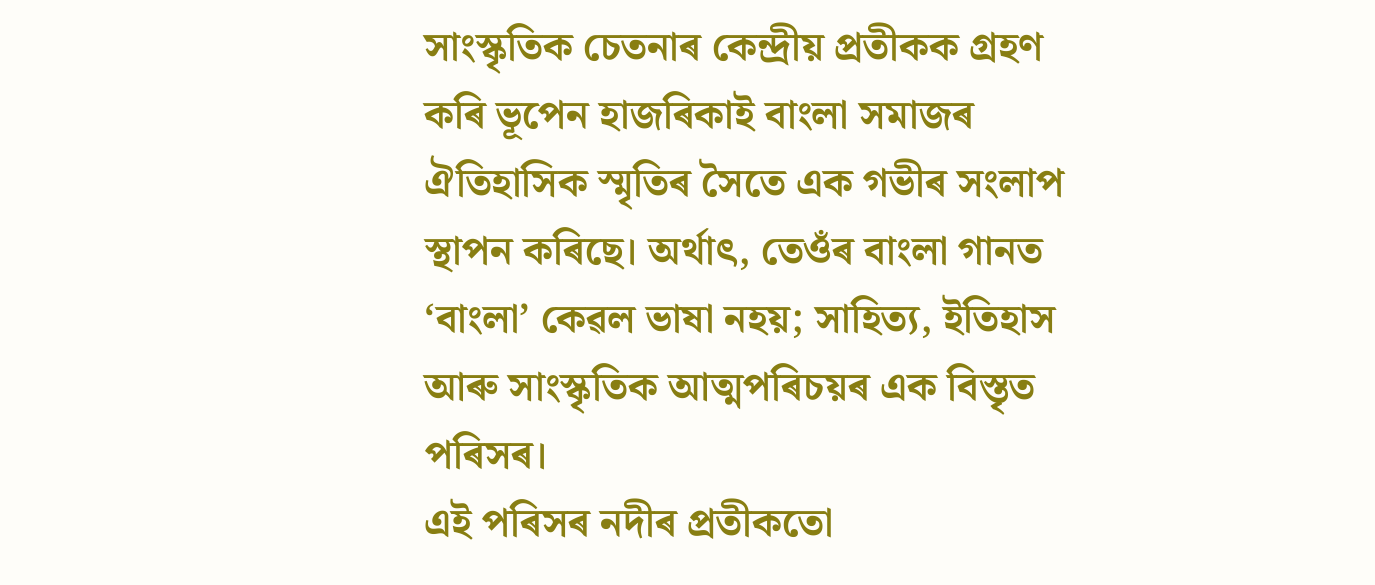সাংস্কৃতিক চেতনাৰ কেন্দ্ৰীয় প্ৰতীকক গ্ৰহণ কৰি ভূপেন হাজৰিকাই বাংলা সমাজৰ ঐতিহাসিক স্মৃতিৰ সৈতে এক গভীৰ সংলাপ স্থাপন কৰিছে। অৰ্থাৎ, তেওঁৰ বাংলা গানত ‘বাংলা’ কেৱল ভাষা নহয়; সাহিত্য, ইতিহাস আৰু সাংস্কৃতিক আত্মপৰিচয়ৰ এক বিস্তৃত পৰিসৰ।
এই পৰিসৰ নদীৰ প্ৰতীকতো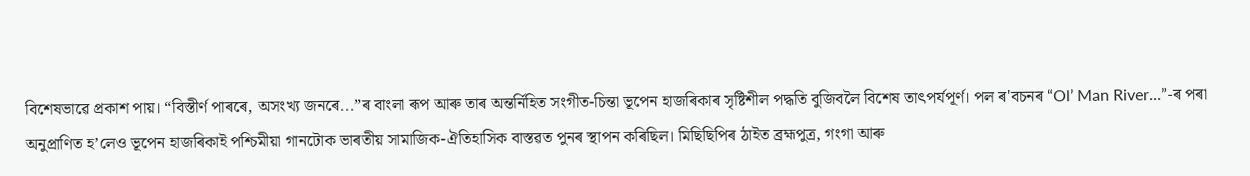বিশেষভাৱে প্ৰকাশ পায়। “বিস্তীৰ্ণ পাৰৰে, অসংখ্য জনৰে...”ৰ বাংলা ৰূপ আৰু তাৰ অন্তৰ্নিহিত সংগীত-চিন্তা ভূপেন হাজৰিকাৰ সৃষ্টিশীল পদ্ধতি বুজিবলৈ বিশেষ তাৎপৰ্যপূৰ্ণ। পল ৰ'বচনৰ “Ol’ Man River...”-ৰ পৰা অনুপ্ৰাণিত হ’লেও ভূপেন হাজৰিকাই পশ্চিমীয়া গানটোক ভাৰতীয় সামাজিক-ঐতিহাসিক বাস্তৱত পুনৰ স্থাপন কৰিছিল। মিছিছিপিৰ ঠাইত ব্ৰহ্মপুত্ৰ, গংগা আৰু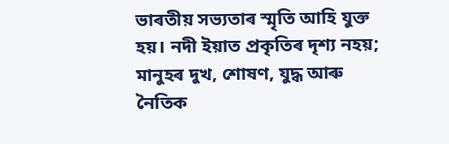ভাৰতীয় সভ্যতাৰ স্মৃতি আহি যুক্ত হয়। নদী ইয়াত প্ৰকৃতিৰ দৃশ্য নহয়; মানুহৰ দুখ, শোষণ, যুদ্ধ আৰু নৈতিক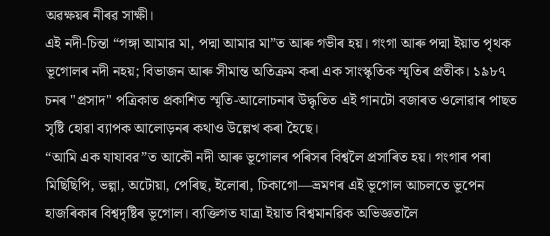অৱক্ষয়ৰ নীৰৱ সাক্ষী।
এই নদী-চিন্তা “গঙ্গা আমার মা, পদ্মা আমার মা”ত আৰু গভীৰ হয়। গংগা আৰু পদ্মা ইয়াত পৃথক ভূগোলৰ নদী নহয়; বিভাজন আৰু সীমান্ত অতিক্ৰম কৰা এক সাংস্কৃতিক স্মৃতিৰ প্ৰতীক। ১৯৮৭ চনৰ "প্ৰসাদ" পত্রিকাত প্ৰকাশিত স্মৃতি-আলোচনাৰ উদ্ধৃতিত এই গানটো বজাৰত ওলোৱাৰ পাছত সৃষ্টি হোৱা ব্যাপক আলোড়নৰ কথাও উল্লেখ কৰা হৈছে।
“আমি এক যাযাবর”ত আকৌ নদী আৰু ভূগোলৰ পৰিসৰ বিশ্বলৈ প্ৰসাৰিত হয়। গংগাৰ পৰা মিছিছিপি, ভল্গা, অটোয়া, পেৰিছ, ইলোৰা, চিকাগো—ভ্ৰমণৰ এই ভূগোল আচলতে ভূপেন হাজৰিকাৰ বিশ্বদৃষ্টিৰ ভূগোল। ব্যক্তিগত যাত্ৰা ইয়াত বিশ্বমানৱিক অভিজ্ঞতালৈ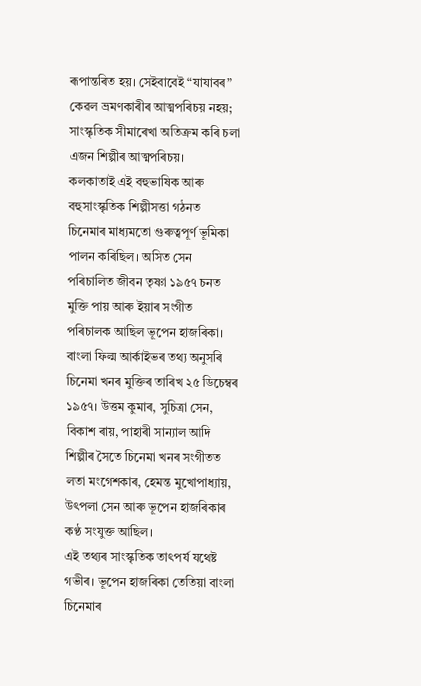ৰূপান্তৰিত হয়। সেইবাবেই “যাযাবৰ” কেৱল ভ্ৰমণকাৰীৰ আত্মপৰিচয় নহয়; সাংস্কৃতিক সীমাৰেখা অতিক্ৰম কৰি চলা এজন শিল্পীৰ আত্মপৰিচয়।
কলকাতাই এই বহুভাষিক আৰু বহুসাংস্কৃতিক শিল্পীসত্তা গঠনত চিনেমাৰ মাধ্যমতো গুৰুত্বপূৰ্ণ ভূমিকা পালন কৰিছিল। অসিত সেন পৰিচালিত জীবন তৃষ্ণা ১৯৫৭ চনত মুক্তি পায় আৰু ইয়াৰ সংগীত পৰিচালক আছিল ভূপেন হাজৰিকা। বাংলা ফিল্ম আৰ্কাইভৰ তথ্য অনুসৰি চিনেমা খনৰ মুক্তিৰ তাৰিখ ২৫ ডিচেম্বৰ ১৯৫৭। উত্তম কুমাৰ, সুচিত্ৰা সেন, বিকাশ ৰায়, পাহাৰী সান্যাল আদি শিল্পীৰ সৈতে চিনেমা খনৰ সংগীতত লতা মংগেশকাৰ, হেমন্ত মুখোপাধ্যায়, উৎপলা সেন আৰু ভূপেন হাজৰিকাৰ কণ্ঠ সংযুক্ত আছিল।
এই তথ্যৰ সাংস্কৃতিক তাৎপৰ্য যথেষ্ট গভীৰ। ভূপেন হাজৰিকা তেতিয়া বাংলা চিনেমাৰ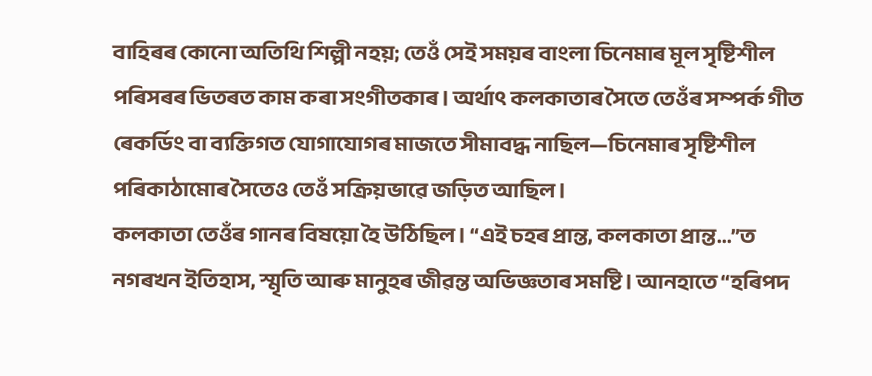বাহিৰৰ কোনো অতিথি শিল্পী নহয়; তেওঁ সেই সময়ৰ বাংলা চিনেমাৰ মূল সৃষ্টিশীল পৰিসৰৰ ভিতৰত কাম কৰা সংগীতকাৰ। অৰ্থাৎ কলকাতাৰ সৈতে তেওঁৰ সম্পৰ্ক গীত ৰেকৰ্ডিং বা ব্যক্তিগত যোগাযোগৰ মাজতে সীমাবদ্ধ নাছিল—চিনেমাৰ সৃষ্টিশীল পৰিকাঠামোৰ সৈতেও তেওঁ সক্ৰিয়ভাৱে জড়িত আছিল।
কলকাতা তেওঁৰ গানৰ বিষয়ো হৈ উঠিছিল। “এই চহৰ প্ৰান্ত, কলকাতা প্ৰান্ত...”ত নগৰখন ইতিহাস, স্মৃতি আৰু মানুহৰ জীৱন্ত অভিজ্ঞতাৰ সমষ্টি। আনহাতে “হৰিপদ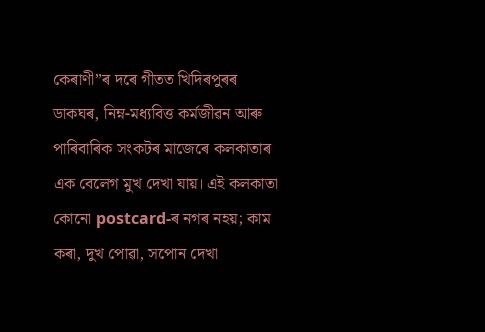কেৰাণী”ৰ দৰে গীতত খিদিৰপুৰৰ ডাকঘৰ, নিম্ন-মধ্যবিত্ত কৰ্মজীৱন আৰু পাৰিবাৰিক সংকটৰ মাজেৰে কলকাতাৰ এক বেলেগ মুখ দেখা যায়। এই কলকাতা কোনো postcard-ৰ নগৰ নহয়; কাম কৰা, দুখ পোৱা, সপোন দেখা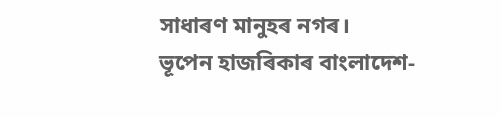সাধাৰণ মানুহৰ নগৰ।
ভূপেন হাজৰিকাৰ বাংলাদেশ-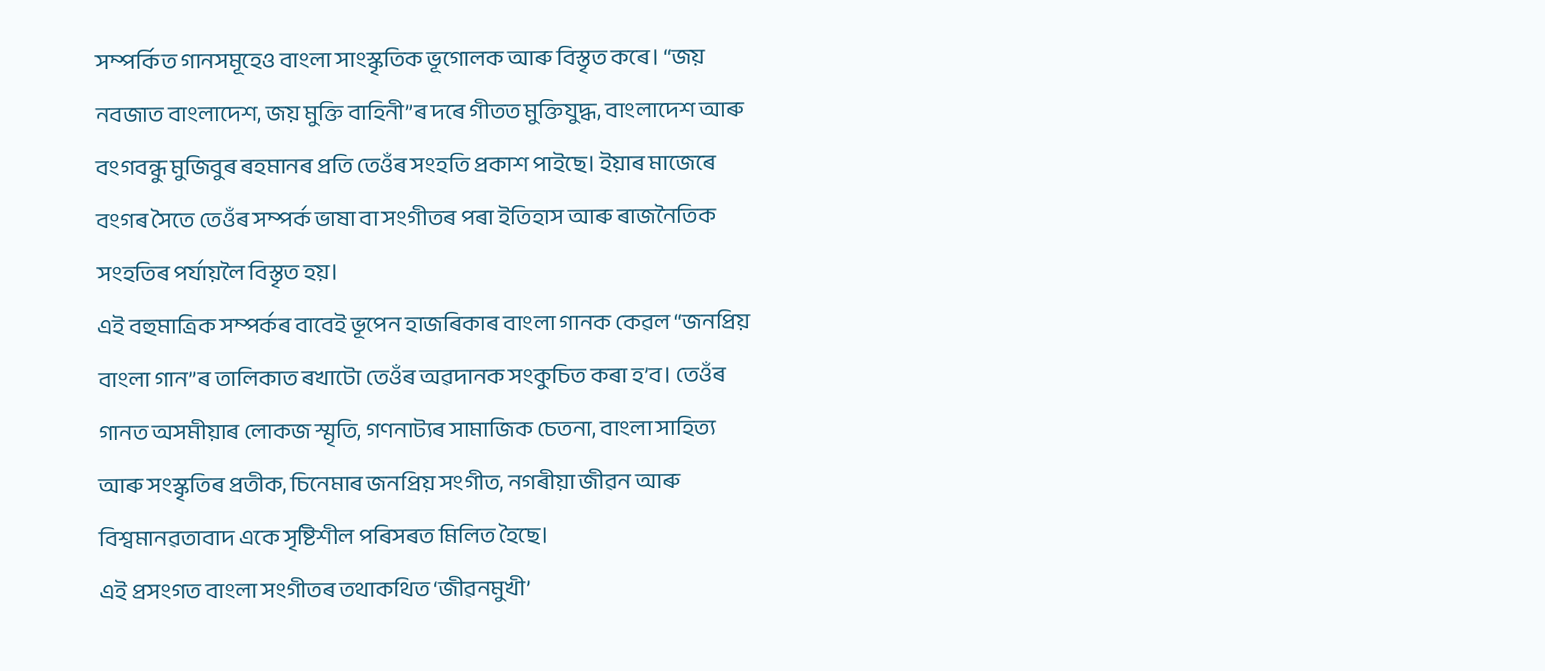সম্পৰ্কিত গানসমূহেও বাংলা সাংস্কৃতিক ভূগোলক আৰু বিস্তৃত কৰে। “জয় নবজাত বাংলাদেশ, জয় মুক্তি বাহিনী”ৰ দৰে গীতত মুক্তিযুদ্ধ, বাংলাদেশ আৰু বংগবন্ধু মুজিবুৰ ৰহমানৰ প্ৰতি তেওঁৰ সংহতি প্ৰকাশ পাইছে। ইয়াৰ মাজেৰে বংগৰ সৈতে তেওঁৰ সম্পৰ্ক ভাষা বা সংগীতৰ পৰা ইতিহাস আৰু ৰাজনৈতিক সংহতিৰ পৰ্যায়লৈ বিস্তৃত হয়।
এই বহুমাত্ৰিক সম্পৰ্কৰ বাবেই ভূপেন হাজৰিকাৰ বাংলা গানক কেৱল “জনপ্ৰিয় বাংলা গান”ৰ তালিকাত ৰখাটো তেওঁৰ অৱদানক সংকুচিত কৰা হ’ব। তেওঁৰ গানত অসমীয়াৰ লোকজ স্মৃতি, গণনাট্যৰ সামাজিক চেতনা, বাংলা সাহিত্য আৰু সংস্কৃতিৰ প্ৰতীক, চিনেমাৰ জনপ্ৰিয় সংগীত, নগৰীয়া জীৱন আৰু বিশ্বমানৱতাবাদ একে সৃষ্টিশীল পৰিসৰত মিলিত হৈছে।
এই প্ৰসংগত বাংলা সংগীতৰ তথাকথিত ‘জীৱনমুখী’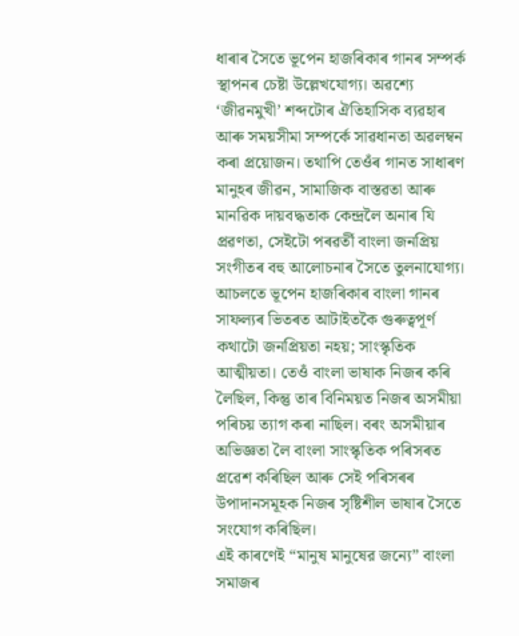ধাৰাৰ সৈতে ভূপেন হাজৰিকাৰ গানৰ সম্পৰ্ক স্থাপনৰ চেষ্টা উল্লেখযোগ্য। অৱশ্যে ‘জীৱনমুখী’ শব্দটোৰ ঐতিহাসিক ব্যৱহাৰ আৰু সময়সীমা সম্পৰ্কে সাৱধানতা অৱলম্বন কৰা প্ৰয়োজন। তথাপি তেওঁৰ গানত সাধাৰণ মানুহৰ জীৱন, সামাজিক বাস্তৱতা আৰু মানৱিক দায়বদ্ধতাক কেন্দ্ৰলৈ অনাৰ যি প্ৰৱণতা, সেইটো পৰৱৰ্তী বাংলা জনপ্ৰিয় সংগীতৰ বহু আলোচনাৰ সৈতে তুলনাযোগ্য।
আচলতে ভূপেন হাজৰিকাৰ বাংলা গানৰ সাফল্যৰ ভিতৰত আটাইতকৈ গুৰুত্বপূৰ্ণ কথাটো জনপ্ৰিয়তা নহয়; সাংস্কৃতিক আত্মীয়তা। তেওঁ বাংলা ভাষাক নিজৰ কৰি লৈছিল, কিন্তু তাৰ বিনিময়ত নিজৰ অসমীয়া পৰিচয় ত্যাগ কৰা নাছিল। বৰং অসমীয়াৰ অভিজ্ঞতা লৈ বাংলা সাংস্কৃতিক পৰিসৰত প্ৰৱেশ কৰিছিল আৰু সেই পৰিসৰৰ উপাদানসমূহক নিজৰ সৃষ্টিশীল ভাষাৰ সৈতে সংযোগ কৰিছিল।
এই কাৰণেই “মানুষ মানুষের জন্যে” বাংলা সমাজৰ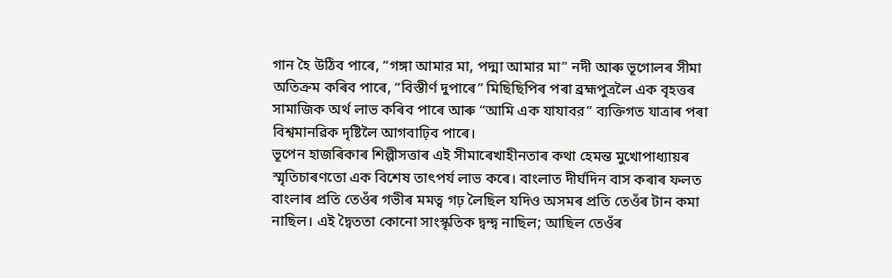গান হৈ উঠিব পাৰে, “গঙ্গা আমার মা, পদ্মা আমার মা” নদী আৰু ভূগোলৰ সীমা অতিক্ৰম কৰিব পাৰে, “বিস্তীর্ণ দুপাৰে” মিছিছিপিৰ পৰা ব্ৰহ্মপুত্ৰলৈ এক বৃহত্তৰ সামাজিক অৰ্থ লাভ কৰিব পাৰে আৰু “আমি এক যাযাবর” ব্যক্তিগত যাত্ৰাৰ পৰা বিশ্বমানৱিক দৃষ্টিলৈ আগবাঢ়িব পাৰে।
ভূপেন হাজৰিকাৰ শিল্পীসত্তাৰ এই সীমাৰেখাহীনতাৰ কথা হেমন্ত মুখোপাধ্যায়ৰ স্মৃতিচাৰণতো এক বিশেষ তাৎপৰ্য লাভ কৰে। বাংলাত দীৰ্ঘদিন বাস কৰাৰ ফলত বাংলাৰ প্ৰতি তেওঁৰ গভীৰ মমত্ব গঢ় লৈছিল যদিও অসমৰ প্ৰতি তেওঁৰ টান কমা নাছিল। এই দ্বৈততা কোনো সাংস্কৃতিক দ্বন্দ্ব নাছিল; আছিল তেওঁৰ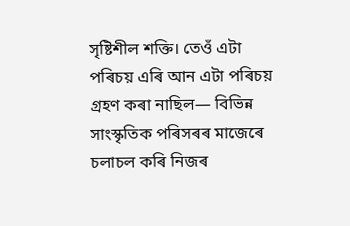সৃষ্টিশীল শক্তি। তেওঁ এটা পৰিচয় এৰি আন এটা পৰিচয় গ্ৰহণ কৰা নাছিল— বিভিন্ন সাংস্কৃতিক পৰিসৰৰ মাজেৰে চলাচল কৰি নিজৰ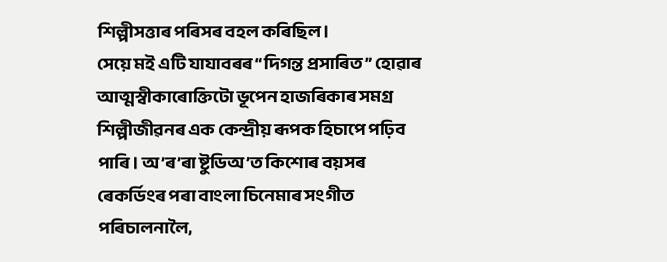শিল্পীসত্তাৰ পৰিসৰ বহল কৰিছিল।
সেয়ে মই এটি যাযাবৰৰ “দিগন্ত প্ৰসাৰিত” হোৱাৰ আত্মস্বীকাৰোক্তিটো ভূপেন হাজৰিকাৰ সমগ্ৰ শিল্পীজীৱনৰ এক কেন্দ্ৰীয় ৰূপক হিচাপে পঢ়িব পাৰি। অ’ৰ’ৰা ষ্টুডিঅ’ত কিশোৰ বয়সৰ ৰেকৰ্ডিংৰ পৰা বাংলা চিনেমাৰ সংগীত পৰিচালনালৈ,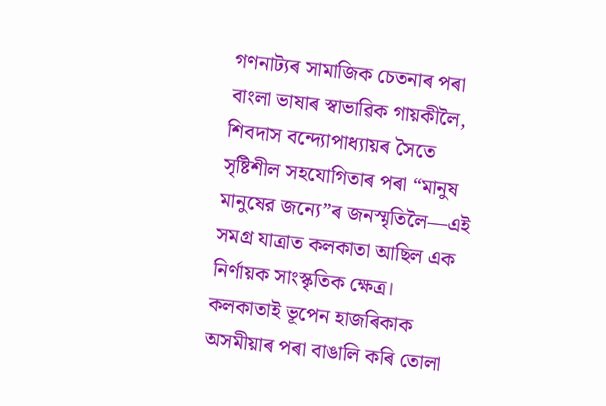গণনাট্যৰ সামাজিক চেতনাৰ পৰা বাংলা ভাষাৰ স্বাভাৱিক গায়কীলৈ, শিবদাস বন্দ্যোপাধ্যায়ৰ সৈতে সৃষ্টিশীল সহযোগিতাৰ পৰা “মানুষ মানুষের জন্যে”ৰ জনস্মৃতিলৈ—এই সমগ্ৰ যাত্ৰাত কলকাতা আছিল এক নিৰ্ণায়ক সাংস্কৃতিক ক্ষেত্ৰ।
কলকাতাই ভূপেন হাজৰিকাক অসমীয়াৰ পৰা বাঙালি কৰি তোলা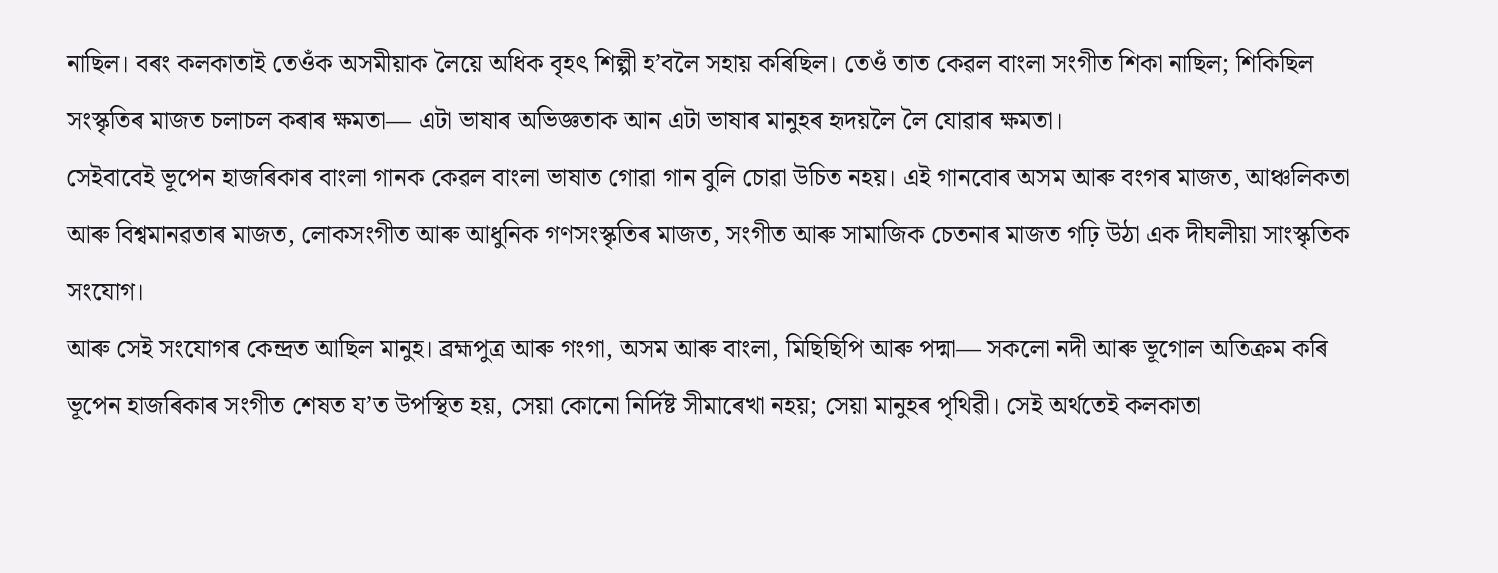নাছিল। বৰং কলকাতাই তেওঁক অসমীয়াক লৈয়ে অধিক বৃহৎ শিল্পী হ’বলৈ সহায় কৰিছিল। তেওঁ তাত কেৱল বাংলা সংগীত শিকা নাছিল; শিকিছিল সংস্কৃতিৰ মাজত চলাচল কৰাৰ ক্ষমতা— এটা ভাষাৰ অভিজ্ঞতাক আন এটা ভাষাৰ মানুহৰ হৃদয়লৈ লৈ যোৱাৰ ক্ষমতা।
সেইবাবেই ভূপেন হাজৰিকাৰ বাংলা গানক কেৱল বাংলা ভাষাত গোৱা গান বুলি চোৱা উচিত নহয়। এই গানবোৰ অসম আৰু বংগৰ মাজত, আঞ্চলিকতা আৰু বিশ্বমানৱতাৰ মাজত, লোকসংগীত আৰু আধুনিক গণসংস্কৃতিৰ মাজত, সংগীত আৰু সামাজিক চেতনাৰ মাজত গঢ়ি উঠা এক দীঘলীয়া সাংস্কৃতিক সংযোগ।
আৰু সেই সংযোগৰ কেন্দ্ৰত আছিল মানুহ। ব্ৰহ্মপুত্ৰ আৰু গংগা, অসম আৰু বাংলা, মিছিছিপি আৰু পদ্মা— সকলো নদী আৰু ভূগোল অতিক্ৰম কৰি ভূপেন হাজৰিকাৰ সংগীত শেষত য’ত উপস্থিত হয়, সেয়া কোনো নিৰ্দিষ্ট সীমাৰেখা নহয়; সেয়া মানুহৰ পৃথিৱী। সেই অৰ্থতেই কলকাতা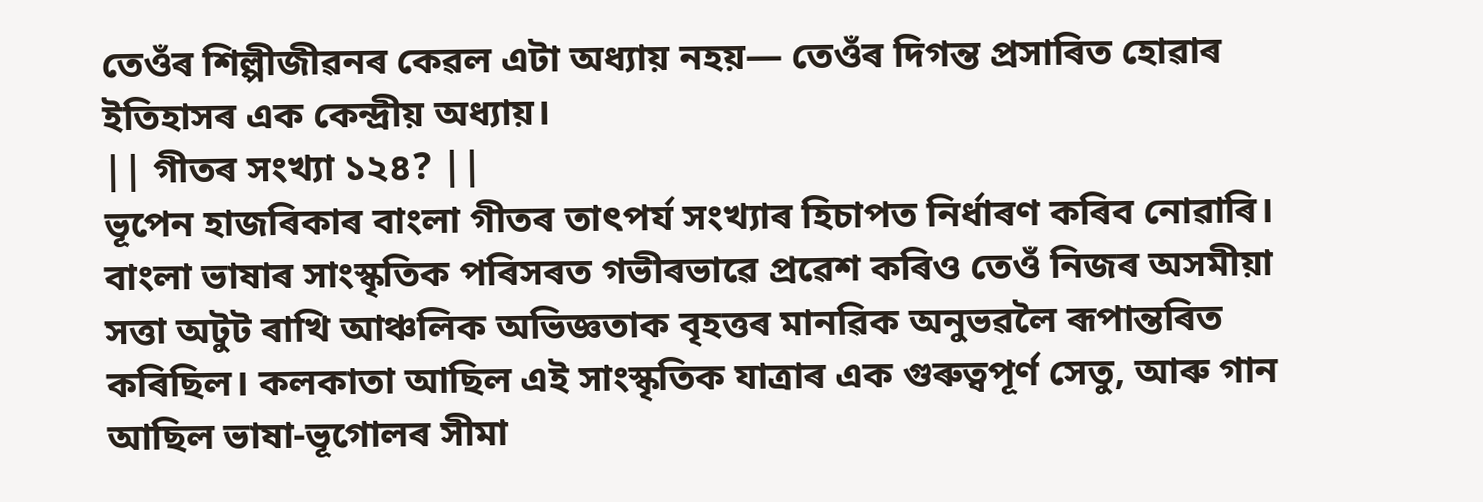তেওঁৰ শিল্পীজীৱনৰ কেৱল এটা অধ্যায় নহয়— তেওঁৰ দিগন্ত প্ৰসাৰিত হোৱাৰ ইতিহাসৰ এক কেন্দ্ৰীয় অধ্যায়।
|| গীতৰ সংখ্যা ১২৪? ||
ভূপেন হাজৰিকাৰ বাংলা গীতৰ তাৎপৰ্য সংখ্যাৰ হিচাপত নিৰ্ধাৰণ কৰিব নোৱাৰি। বাংলা ভাষাৰ সাংস্কৃতিক পৰিসৰত গভীৰভাৱে প্ৰৱেশ কৰিও তেওঁ নিজৰ অসমীয়া সত্তা অটুট ৰাখি আঞ্চলিক অভিজ্ঞতাক বৃহত্তৰ মানৱিক অনুভৱলৈ ৰূপান্তৰিত কৰিছিল। কলকাতা আছিল এই সাংস্কৃতিক যাত্ৰাৰ এক গুৰুত্বপূৰ্ণ সেতু, আৰু গান আছিল ভাষা-ভূগোলৰ সীমা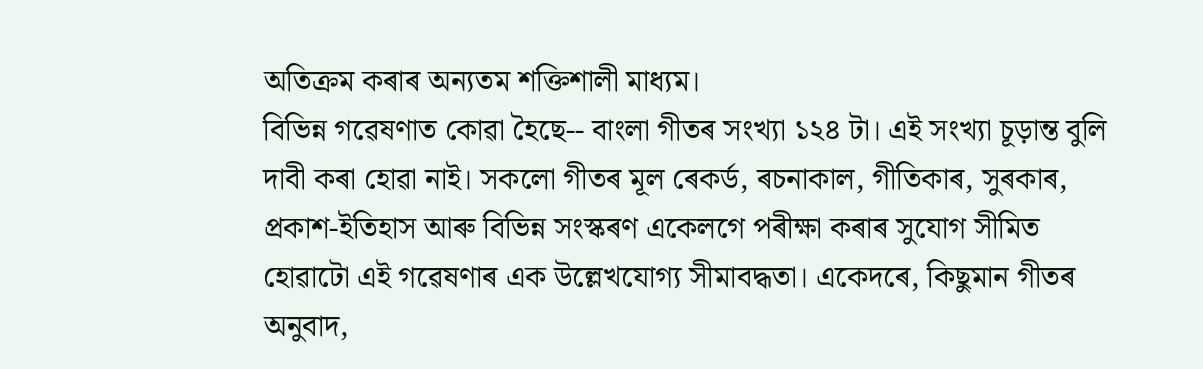অতিক্ৰম কৰাৰ অন্যতম শক্তিশালী মাধ্যম।
বিভিন্ন গৱেষণাত কোৱা হৈছে-- বাংলা গীতৰ সংখ্যা ১২৪ টা। এই সংখ্যা চূড়ান্ত বুলি দাবী কৰা হোৱা নাই। সকলো গীতৰ মূল ৰেকৰ্ড, ৰচনাকাল, গীতিকাৰ, সুৰকাৰ, প্ৰকাশ-ইতিহাস আৰু বিভিন্ন সংস্কৰণ একেলগে পৰীক্ষা কৰাৰ সুযোগ সীমিত হোৱাটো এই গৱেষণাৰ এক উল্লেখযোগ্য সীমাবদ্ধতা। একেদৰে, কিছুমান গীতৰ অনুবাদ,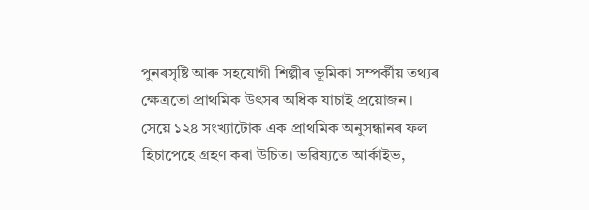পুনৰসৃষ্টি আৰু সহযোগী শিল্পীৰ ভূমিকা সম্পৰ্কীয় তথ্যৰ ক্ষেত্ৰতো প্ৰাথমিক উৎসৰ অধিক যাচাই প্ৰয়োজন।
সেয়ে ১২৪ সংখ্যাটোক এক প্ৰাথমিক অনুসন্ধানৰ ফল হিচাপেহে গ্ৰহণ কৰা উচিত। ভৱিষ্যতে আর্কাইভ,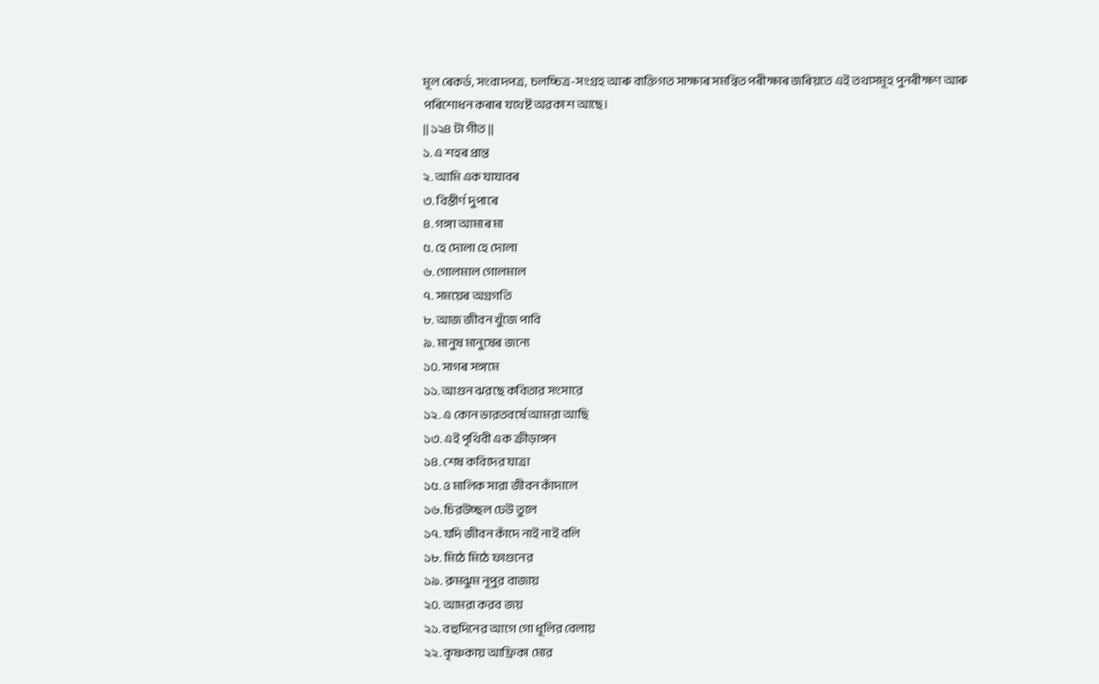মূল ৰেকৰ্ড, সংবাদপত্ৰ, চলচ্চিত্ৰ-সংগ্ৰহ আৰু ব্যক্তিগত সাক্ষ্যৰ সমন্বিত পৰীক্ষাৰ জৰিয়তে এই তথ্যসমূহ পুনৰীক্ষণ আৰু পৰিশোধন কৰাৰ যথেষ্ট অৱকাশ আছে।
|| ১২৪ টা গীত ||
১. এ শহৰ প্ৰান্ত
২. আমি এক যাযাবৰ
৩. বিস্তীর্ণ দুপাৰে
৪. গঙ্গা আমাৰ মা
৫. হে দোলা হে দোলা
৬. গোলমাল গোলমাল
৭. সময়েৰ অগ্রগতি
৮. আজ জীবন খুঁজে পাবি
৯. মানুষ মানুষেৰ জন্যে
১০. সাগৰ সঙ্গমে
১১. আগুন ঝরছে কবিতার সংসারে
১২. এ কোন ভারতবর্ষে আমরা আছি
১৩. এই পৃথিবী এক ক্রীড়াঙ্গন
১৪. শেষ কবিদের যাত্রা
১৫. ও মালিক সারা জীবন কাঁদালে
১৬. চিরউচ্ছল ঢেউ তুলে
১৭. যদি জীবন কাঁদে নাই নাই বলি
১৮. মিঠে মিঠে ফাগুনের
১৯. রুমঝুম নূপুর বাজায়
২০. আমরা করব জয়
২১. বহুদিনের আগে গো ধূলির বেলায়
২২. কৃষ্ণকায় আফ্রিকা মোর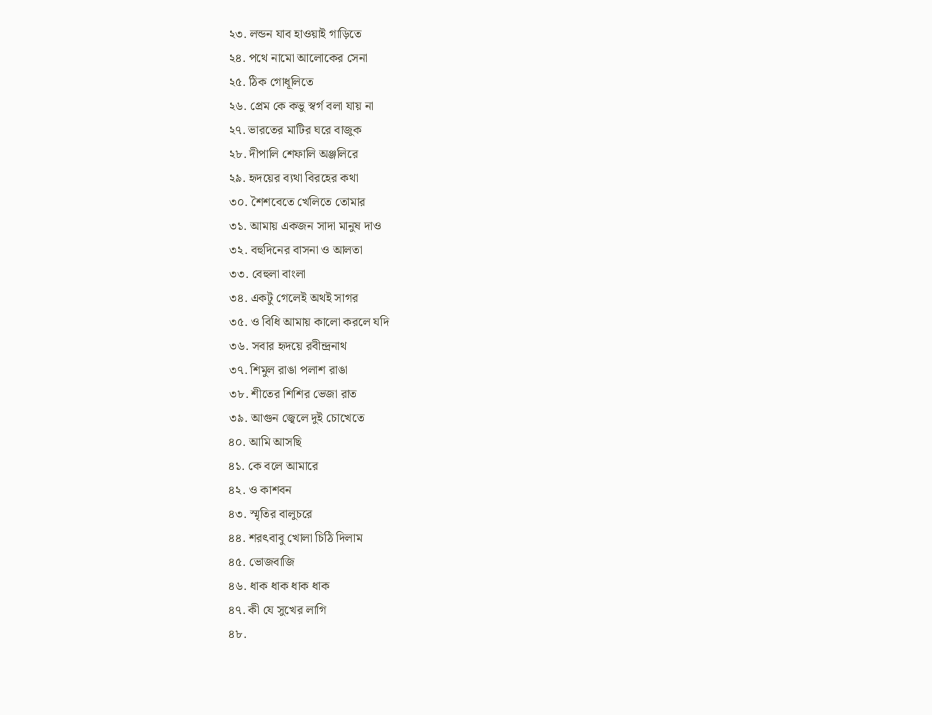২৩. লন্ডন যাব হাওয়াই গাড়িতে
২৪. পথে নামো আলোকের সেনা
২৫. ঠিক গোধূলিতে
২৬. প্রেম কে কভু স্বর্গ বলা যায় না
২৭. ভারতের মাটির ঘরে বাজুক
২৮. দীপালি শেফালি অঞ্জলিরে
২৯. হৃদয়ের ব্যথা বিরহের কথা
৩০. শৈশবেতে খেলিতে তোমার
৩১. আমায় একজন সাদা মানুষ দাও
৩২. বহুদিনের বাসনা ও আলতা
৩৩. বেহুলা বাংলা
৩৪. একটু গেলেই অথই সাগর
৩৫. ও বিধি আমায় কালো করলে যদি
৩৬. সবার হৃদয়ে রবীন্দ্রনাথ
৩৭. শিমুল রাঙা পলাশ রাঙা
৩৮. শীতের শিশির ভেজা রাত
৩৯. আগুন জ্বেলে দুই চোখেতে
৪০. আমি আসছি
৪১. কে বলে আমারে
৪২. ও কাশবন
৪৩. স্মৃতির বালুচরে
৪৪. শরৎবাবু খোলা চিঠি দিলাম
৪৫. ভোজবাজি
৪৬. ধাক ধাক ধাক ধাক
৪৭. কী যে সুখের লাগি
৪৮.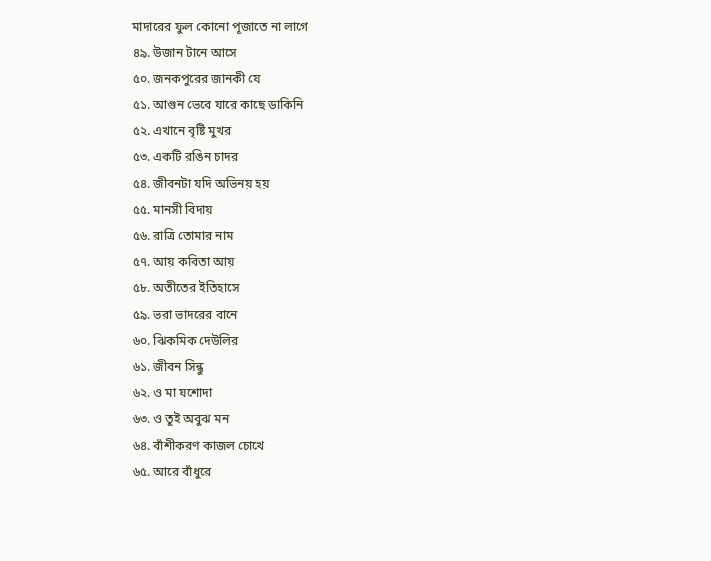মাদারের ফুল কোনো পূজাতে না লাগে
৪৯. উজান টানে আসে
৫০. জনকপুরের জানকী যে
৫১. আগুন ভেবে যারে কাছে ডাকিনি
৫২. এখানে বৃষ্টি মুখর
৫৩. একটি রঙিন চাদর
৫৪. জীবনটা যদি অভিনয় হয়
৫৫. মানসী বিদায়
৫৬. রাত্রি তোমার নাম
৫৭. আয় কবিতা আয়
৫৮. অতীতের ইতিহাসে
৫৯. ভরা ভাদরের বানে
৬০. ঝিকমিক দেউলির
৬১. জীবন সিন্ধু
৬২. ও মা যশোদা
৬৩. ও তুই অবুঝ মন
৬৪. বাঁশীকরণ কাজল চোখে
৬৫. আরে বাঁধুরে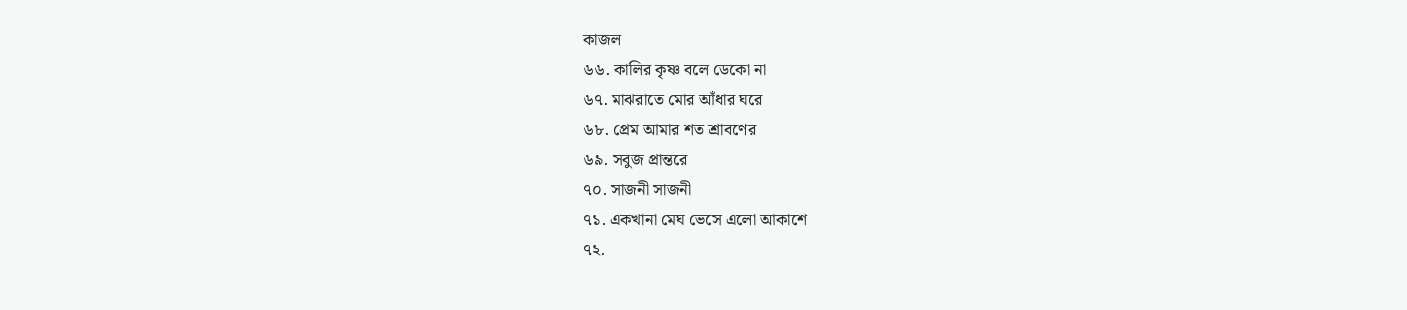কাজল
৬৬. কালির কৃষ্ণ বলে ডেকো না
৬৭. মাঝরাতে মোর আঁধার ঘরে
৬৮. প্রেম আমার শত শ্রাবণের
৬৯. সবুজ প্রান্তরে
৭০. সাজনী সাজনী
৭১. একখানা মেঘ ভেসে এলো আকাশে
৭২.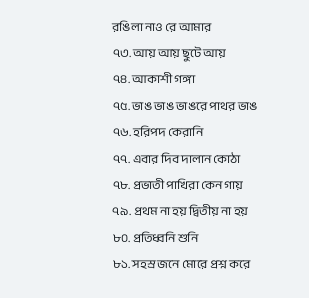রঙিলা নাও রে আমার
৭৩. আয় আয় ছুটে আয়
৭৪. আকাশী গঙ্গা
৭৫. ভাঙ ভাঙ ভাঙরে পাথর ভাঙ
৭৬. হরিপদ কেরানি
৭৭. এবার দিব দালান কোঠা
৭৮. প্রভাতী পাখিরা কেন গায়
৭৯. প্রথম না হয় দ্বিতীয় না হয়
৮০. প্রতিধ্বনি শুনি
৮১. সহস্র জনে মোরে প্রশ্ন করে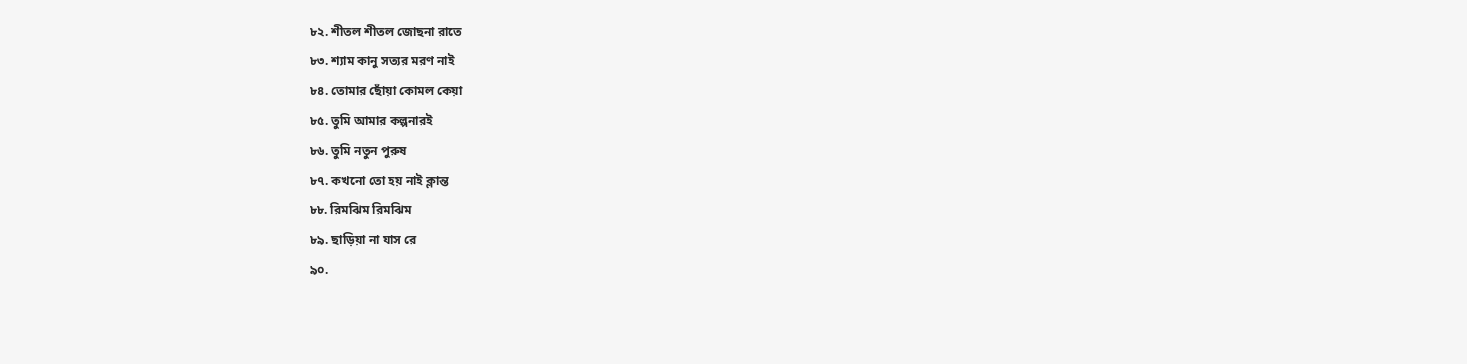৮২. শীতল শীতল জোছনা রাতে
৮৩. শ্যাম কানু সত্যর মরণ নাই
৮৪. তোমার ছোঁয়া কোমল কেয়া
৮৫. তুমি আমার কল্পনারই
৮৬. তুমি নতুন পুরুষ
৮৭. কখনো তো হয় নাই ক্লান্ত
৮৮. রিমঝিম রিমঝিম
৮৯. ছাড়িয়া না যাস রে
৯০.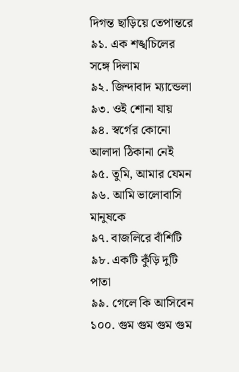দিগন্ত ছাড়িয়ে তেপান্তরে
৯১. এক শঙ্খচিলের সঙ্গে দিলাম
৯২. জিন্দাবাদ ম্যান্ডেলা
৯৩. ওই শোনা যায়
৯৪. স্বর্গের কোনো আলাদা ঠিকানা নেই
৯৫. তুমি, আমার যেমন
৯৬. আমি ভালোবাসি মানুষকে
৯৭. বাজলিরে বাঁশিটি
৯৮. একটি কুঁড়ি দুটি পাতা
৯৯. গেলে কি আসিবেন
১০০. গুম গুম গুম গুম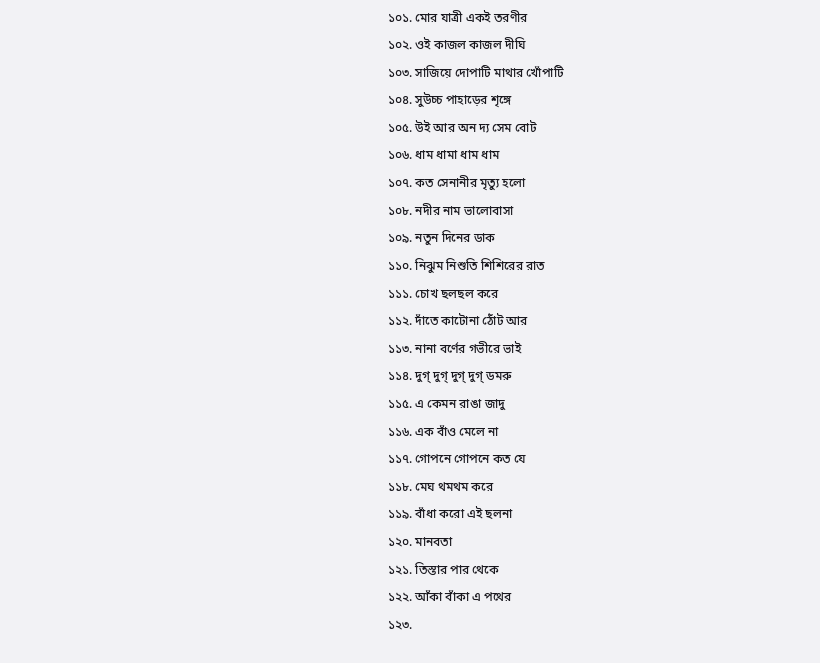১০১. মোর যাত্রী একই তরণীর
১০২. ওই কাজল কাজল দীঘি
১০৩. সাজিয়ে দোপাটি মাথার খোঁপাটি
১০৪. সুউচ্চ পাহাড়ের শৃঙ্গে
১০৫. উই আর অন দ্য সেম বোট
১০৬. ধাম ধামা ধাম ধাম
১০৭. কত সেনানীর মৃত্যু হলো
১০৮. নদীর নাম ভালোবাসা
১০৯. নতুন দিনের ডাক
১১০. নিঝুম নিশুতি শিশিরের রাত
১১১. চোখ ছলছল করে
১১২. দাঁতে কাটোনা ঠোঁট আর
১১৩. নানা বর্ণের গভীরে ভাই
১১৪. দুগ্ দুগ্ দুগ্ দুগ্ ডমরু
১১৫. এ কেমন রাঙা জাদু
১১৬. এক বাঁও মেলে না
১১৭. গোপনে গোপনে কত যে
১১৮. মেঘ থমথম করে
১১৯. বাঁধা করো এই ছলনা
১২০. মানবতা
১২১. তিস্তার পার থেকে
১২২. আঁকা বাঁকা এ পথের
১২৩.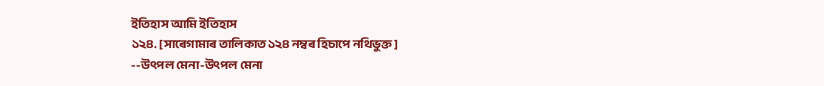ইতিহাস আমি ইতিহাস
১২৪. [সাৰেগামাৰ তালিকাত ১২৪ নম্বৰ হিচাপে নথিভুক্ত]
--উৎপল মেনা-উৎপল মেনা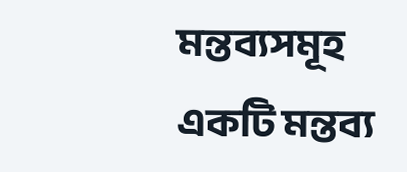মন্তব্যসমূহ
একটি মন্তব্য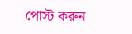পোস্ট করুন